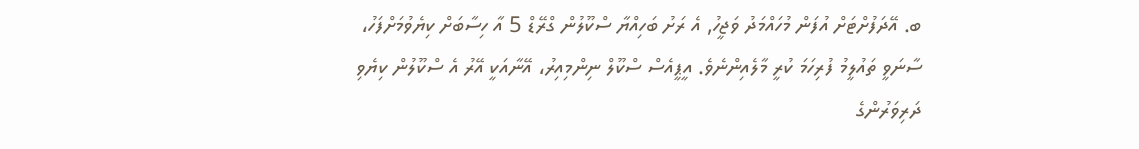ބ. އޭދަފުށްޓަށް އުފަން މުހައްމަދު ވަޖީހު, އެ ރަށު ބަހިއްޔާ ސްކޫލުން ގްރޭޑް 5 އާ ހިސާބަށް ކިޔެވުމަށްފަހު، ސާނަވީ ތައުލީމު ފުރިހަމަ ކުރީ މާލެއިންނެވެ. އީޕީއެސް ސްކޫލް ނިންމިއިރު، އޭނާއަކީ އޭރު އެ ސްކޫލުން ކިޔެވި ދަރިވަރުންގެ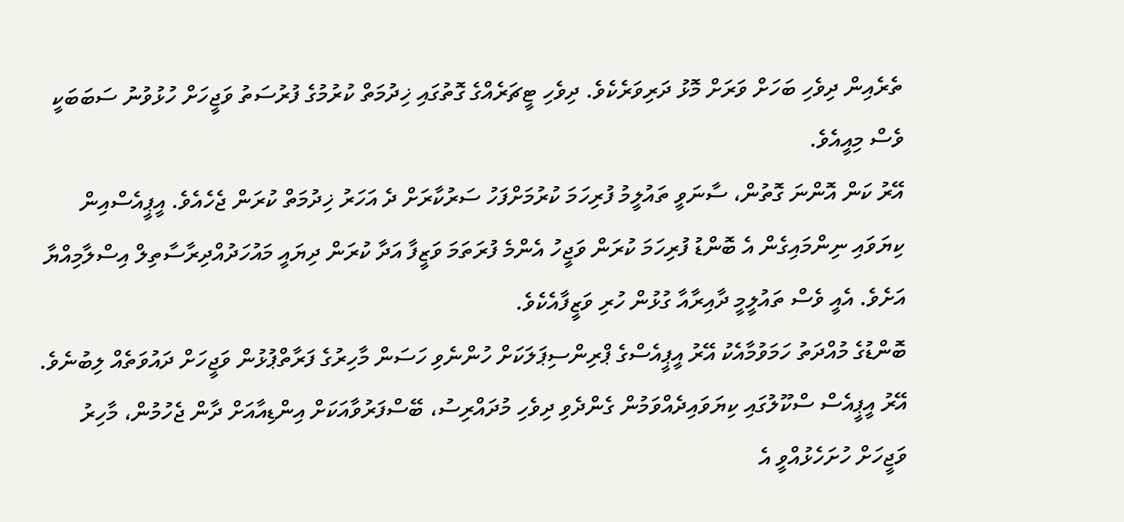ތެރެއިން ދިވެހި ބަހަށް ވަރަށް މޮޅު ދަރިވަރެކެވެ. ދިވެހި ޓީޗަރެއްގެ ގޮތުގައި ޚިދުމަތް ކުރުމުގެ ފުރުސަތު ވަޖީހަށް ހުޅުވުނު ސަބަބަކީ ވެސް މިއީއެވެ.
އޭރު ކަން އޮންނަ ގޮތުން، ސާނަވީ ތައުލީމު ފުރިހަމަ ކުރުމަށްފަހު ސަރުކާރަށް ދެ އަހަރު ޚިދުމަތް ކުރަން ޖެހެއެވެ. އީޕީއެސްއިން ކިޔަވައި ނިންމައިގެން އެ ބޮންޑު ފުރިހަމަ ކުރަން ވަޖީހު އެންމެ ފުރަތަމަ ވަޒީފާ އަދާ ކުރަން ދިޔައީ މައުހަދުއްދިރާސާތިލް އިސްލާމިއްޔާ އަށެވެ. އެއީ ވެސް ތައުލީމީ ދާއިރާއާ ގުޅުން ހުރި ވަޒީފާއެކެވެ.
ބޮންޑުގެ މުއްދަތު ހަމަވުމާއެކު އޭރު އީޕީއެސްގެ ޕްރިންސިޕަލަކަށް ހުންނެވި ހަސަން މާހިރުގެ ފަރާތްޕުޅުން ވަޖީހަށް ދައުވަތެއް ލިބުނެވެ. އޭރު އީޕީއެސް ސްކޫލުގައި ކިޔަވައިދެއްވަމުން ގެންދެވި ދިވެހި މުދައްރިސު، ބޭސްފަރުވާއަކަށް އިންޑިއާއަށް ދާން ޖެހުމުން، މާހިރު ވަޖީހަށް ހުށަހެޅުއްވީ އެ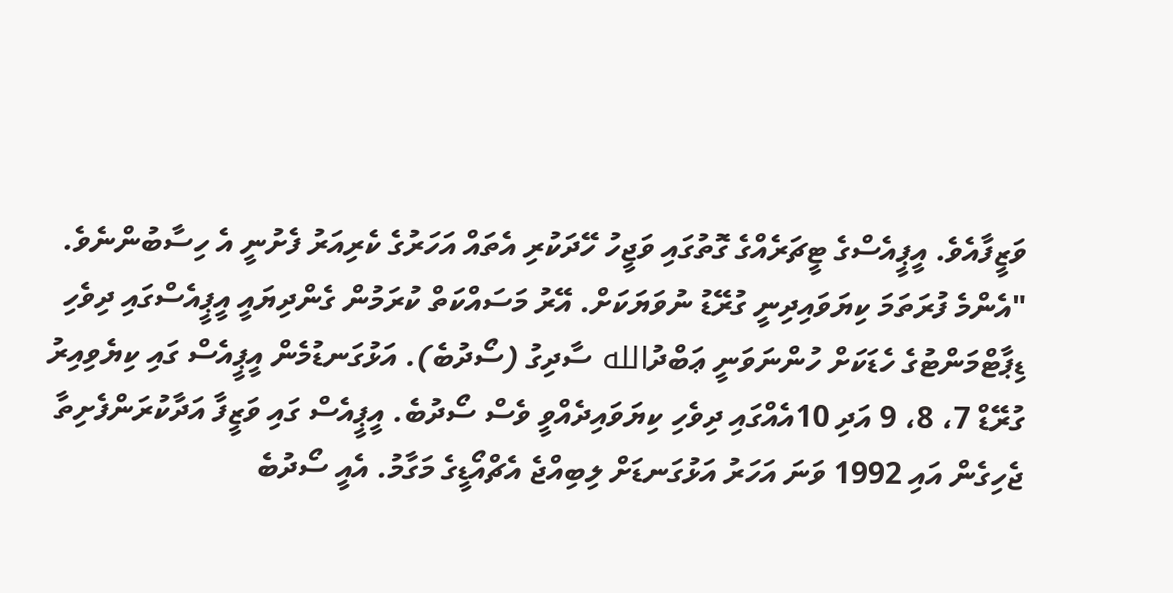ވަޒީފާއެވެ. އީޕީއެސްގެ ޓީޗަރެއްގެ ގޮތުގައި ވަޖީހު ހޭދަކުރި އެތައް އަހަރުގެ ކެރިއަރު ފެށުނީ އެ ހިސާބުންނެވެ.
"އެންމެ ފުރަތަމަ ކިޔަވައިދިނީ ގުރޭޑު ނުވަޔަކަށް. އޭރު މަސައްކަތް ކުރަމުން ގެންދިޔައީ އީޕީއެސްގައި ދިވެހި ޑިޕާޓްމަންޓުގެ ހެޑަކަށް ހުންނަވަނީ ޢަބްދުالله ސާދިގު (ސޯދުބެ). އަޅުގަނޑުމެން އީޕީއެސް ގައި ކިޔެވިއިރު ގުރޭޑް 7، 8، 9 އަދި 10އެއްގައި ދިވެހި ކިޔަވައިދެއްވީ ވެސް ސޯދުބެ. އީޕީއެސް ގައި ވަޒީފާ އަދާކުރަންފެށިތާ ޖެހިގެން އައި 1992 ވަނަ އަހަރު އަޅުގަނޑަށް ލިބިއްޖެ އެޗްއޯޑީގެ މަގާމު. އެއީ ސޯދުބެ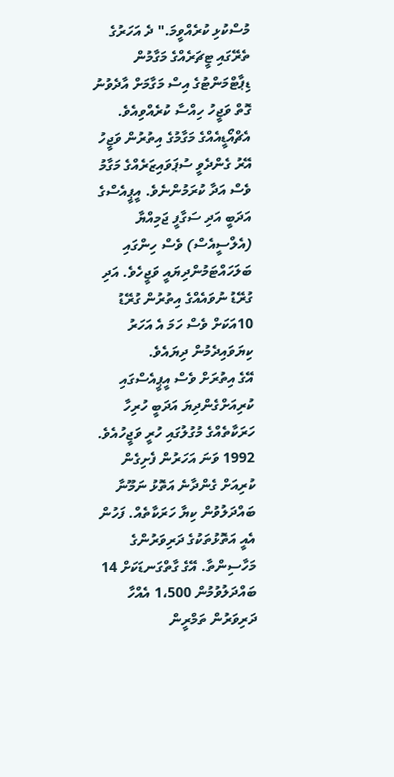މުސްކުޅި ކުރެއްވީމަ." ދެ އަހަރުގެ ތެރޭގައި ޓީޗަރެއްގެ މަގާމުން ޑިޕާޓްމަންޓުގެ އިސް މަގާމަށް އާދެވުނު ގޮތް ވަޖީހު ހިއްސާ ކުރެއްވިއެވެ.
އެޗްއޯޑީއެއްގެ މަގާމުގެ އިތުރުން ވަޖީހު އޭރު ގެންދެވީ ސުޕަވައިޒަރެއްގެ މަގާމު ވެސް އަދާ ކުރަމުންނެވެ. އީޕީއެސްގެ އަދަބީ އަދި ސަގާފީ ޖަމިއްޔާ (އެލްސީއެސް) ވެސް ހިންގައި ބަލަހައްޓަމުންދިޔައީ ވަޖީހެވެ. އަދި ގުރޭޑު ނުވައެއްގެ އިތުރުން ގުރޭޑު 10އަކަށް ވެސް ހަމަ އެ އަހަރު ކިޔަވައިދެމުން ދިޔައެވެ.
އޭގެ އިތުރަށް ވެސް އީޕީއެސްގައި ކުރިއަށްގެންދިޔަ އަދަބީ ހުރިހާ ހަރަކާތެއްގެ މުގުލުގައި ހުރީ ވަޖީހުއެވެ.
1992 ވަނަ އަހަރުން ފެށިގެން ކުރިއަށް ގެންދާނެ އަތޮޅު ނަމޫނާ ބައްދަލުވުން ކިޔާ ހަރަކާތެއް. ފަހުން އެއީ އަތޮޅުތަކުގެ ދަރިވަރުންގެ މަހާސިންތާ. އޭގެ ގާތްގަނޑަކަށް 14 ބައްދަލުވުމުން 1،500 އެއްހާ ދަރިވަރުން ތަމްރީން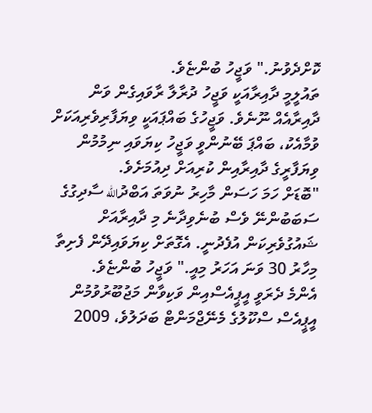ކޮށްދެވުނު." ވަޖީހު ބުންޏެވެ.
ތައުލީމީ ދާއިރާއަކީ ވަޖީހު ދުރާލާ ރާވައިގެން ވަން ދާއިރާއެއް ނޫނެވެ. ވަޖީހުގެ ބައްޕައަކީ ވިޔަފާރިވެރިއަކަށް ވުމާއެކު، ބައްޕަ ބޭނުންވީ ވަޖީހު ކިޔަވައި ނިމުމުން ވިޔަފާރީގެ ދާއިރާއިން ކުރިއަށް ދިއުމަށެވެ.
"ބޮޑަށް ހަމަ ހަސަން މާހިރު ނުވަތަ އަބްދުالله ސާދިގުގެ ސަބަބުންނޭ ވެސް ބުނެވިދާނެ މި ދާއިރާއަށް ޝައުގުވެރިކަން އުފެދުނީ. އެގޮތަށް ކިޔަވައިދޭން ފެށިތާ މިހާރު 30 ވަނަ އަހަރު މިއީ." ވަޖީހު ބުންޏެވެ.
އެންމެ ދެރަވީ އީޕީއެސްއިން ވަކިވާން މަޖުބޫރުވުމުން
އީޕީއެސް ސްކޫލުގެ މެނޭޖްމަންޓް ބަދަލުވެ، 2009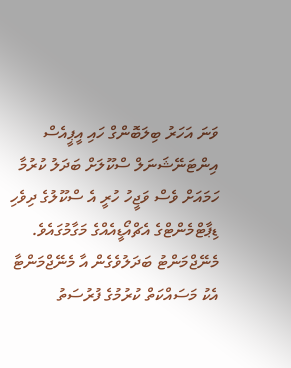ވަނަ އަހަރު ބިލަބޮންގް ހައި އީޕީއެސް އިންޓަނޭޝަނަލް ސްކޫލަށް ބަދަލު ކުރުމާ ހަމައަށް ވެސް ވަޖީހު ހުރީ އެ ސްކޫލުގެ ދިވެހި ޑިޕާޓްމެންޓްގެ އެޗްއޯޑީއެއްގެ މަގާމުގައެވެ.
މެނޭޖްމަންޓު ބަދަލުވެގެން އާ މެނޭޖްމަންޓާ އެކު މަސައްކަތް ކުރުމުގެ ފުރުސަތު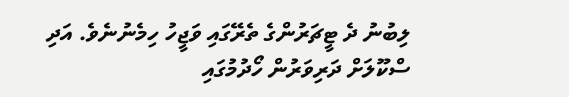ލިބުނު ދެ ޓީޗަރުންގެ ތެރޭގައި ވަޖީހު ހިމެނުނެވެ. އަދި ސްކޫލަށް ދަރިވަރުން ހޯދުމުގައި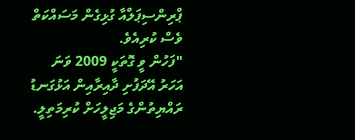ޕްރިންސިޕަލްއާ ގުޅިގެން މަސައްކަތް ވެސް ކުރިއެވެ.
"ފަހުން ވީ ގޮތަކީ 2009 ވަނަ އަހަރު އޭދަފުށި ދާއިރާއިން އަޅުގަނޑު ރައްޔިތުންގެ މަޖިލީހަށް ކުރިމަތިލީ.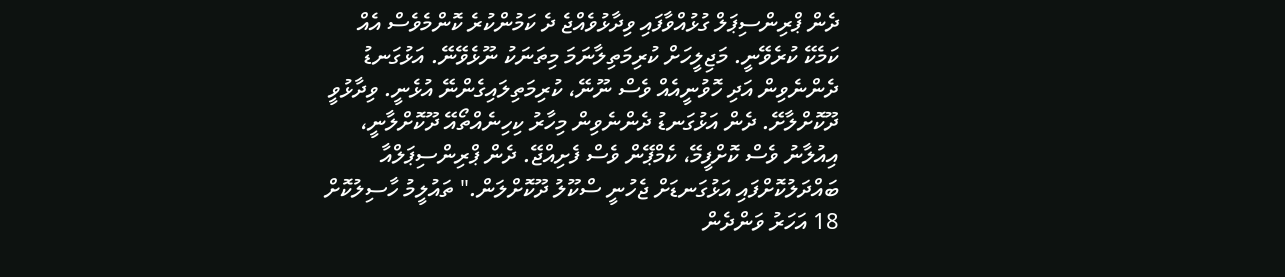ދެން ޕްރިންސިޕަލް ގުޅުއްވާފައި ވިދާޅުވެއްޖެ ދެ ކަމުންކުރެ ކޮންމެވެސް އެއް ކަމެކޭ ކުރެވޭނީ. މަޖިލީހަށް ކުރިމަތިލާނަމަ މިތަނަކު ނޫޅެވޭނޭ. އަޅުގަނޑު ދެންނެވިން އަދި ހޮވުނީއެއް ވެސް ނޫނޭ، ކުރިމަތިލައިގެންނޭ އުޅެނީ. ވިދާޅުވީ ދޫކޮށްލާށޭ. ދެން އަޅުގަނޑު ދެންނެވިން މިހާރު ކިހިނެއްތޯއޭ ދޫކޮށްލާނީ، އިއުލާނު ވެސް ކޮށްފީމޭ، ކެމްޕޭން ވެސް ފެށިއްޖޭ. ދެން ޕްރިންސިޕަލްއާ ބައްދަލުކޮށްފައި އަޅުގަނޑަށް ޖެހުނީ ސްކޫލު ދޫކޮށްލަން." ތައުލީމު ހާސިލުކޮށް 18 އަހަރު ވަންދެން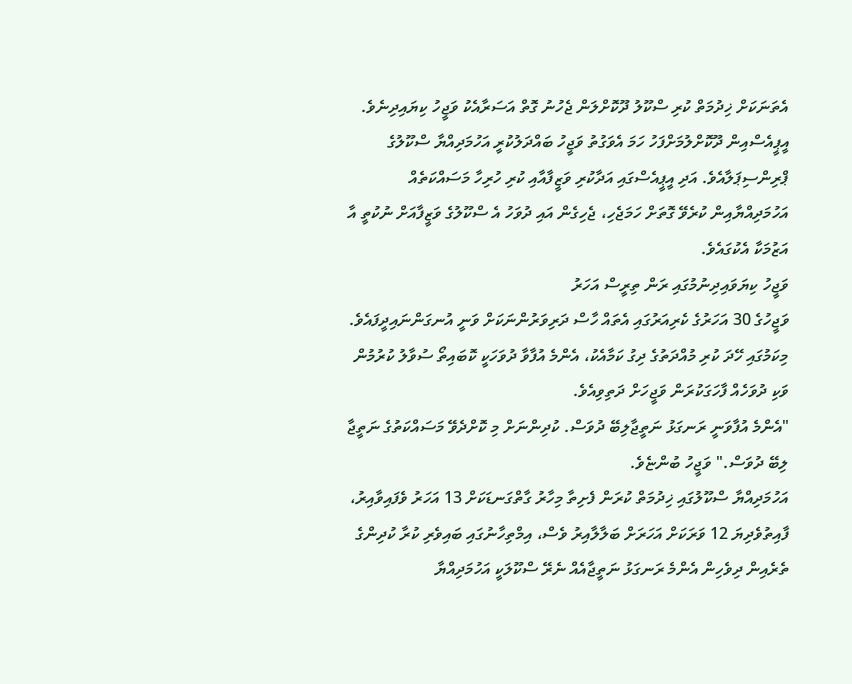އެތަނަކަށް ޚިދުމަތް ކުރި ސްކޫލު ދޫކޮށްލަން ޖެހުނު ގޮތް އަސަރާއެކު ވަޖީހު ކިޔައިދިނެވެ.
އީޕީއެސްއިން ދޫކޮށްލުމަށްފަހު ހަމަ އެވަގުތު ވަޖީހު ބައްދަލުކުރީ އަހުމަދިއްޔާ ސްކޫލުގެ ޕްރިންސިޕަލާއެވެ. އަދި އީޕީއެސްގައި އަދާކުރި ވަޒީފާއާއި ކުރި ހުރިހާ މަސައްކަތެއް އަހުމަދިއްޔާއިން ކުރެވޭ ގޮތަށް ހަމަޖެހި، ޖެހިގެން އައި ދުވަހު އެ ސްކޫލުގެ ވަޒީފާއަށް ނުކުތީ އާ އަޒުމަކާ އެކުގައެވެ.
ވަޖީހު ކިޔަވައިދިނުމުގައި ރަން ތިރީސް އަހަރު
ވަޖީހުގެ 30 އަހަރުގެ ކެރިއަރުގައި އެތައް ހާސް ދަރިވަރުންނަކަށް ވަނީ އުނގަންނައިދީފައެވެ. މިކަމުގައި ހޭދަ ކުރި މުއްދަތުގެ ދިގު ކަމާއެކު، އެންމެ އުފާވާ ދުވަހަކީ ކޮބައިތޯ ސުވާލު ކުރުމުން ވަކި ދުވަހެއް ފާހަގަކުރަން ވަޖީހަށް ދަތިވިއެވެ.
"އެންމެ އުފާވަނީ ރަނގަޅު ނަތީޖާލިބޭ ދުވަސް. ކުދިންނަށް މި ކޮށްދެވޭ މަސައްކަތުގެ ނަތީޖާ ލިބޭ ދުވަސް." ވަޖީހު ބުންޏެވެ.
އަހުމަދިއްޔާ ސްކޫލުގައި ޚިދުމަތް ކުރަން ފެށިތާ މިހާރު ގާތްގަނޑަކަށް 13 އަހަރު ވެފައިވާއިރު، ފާއިތުވެދިޔަ 12 ވަރަކަށް އަހަރަށް ބަލާލާއިރު ވެސް، އިމްތިހާނުގައި ބައިވެރި ކުރާ ކުދިންގެ ތެރެއިން ދިވެހިން އެންމެ ރަނގަޅު ނަތީޖާއެއް ނެރޭ ސްކޫލަކީ އަހުމަދިއްޔާ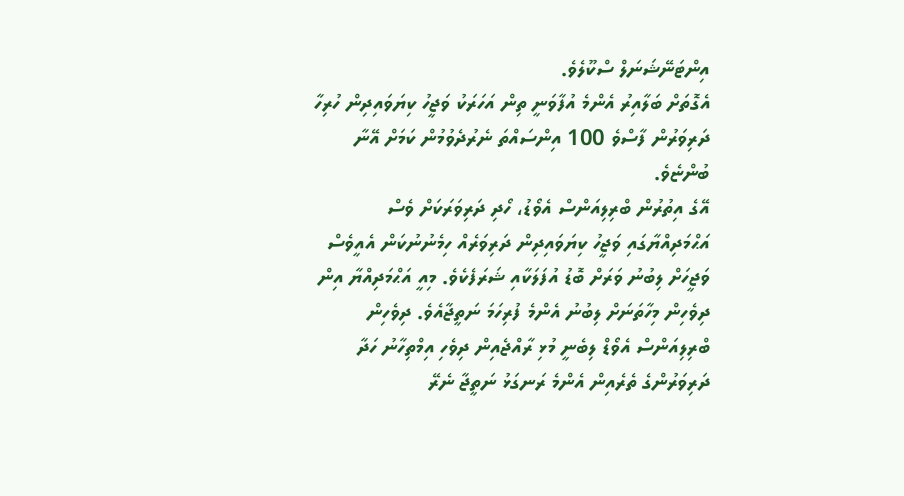އިންޓަނޭޝަނަލް ސްކޫލެވެ.
އެގޮތަށް ބަލާއިރު އެންމެ އުފާވަނީ ތިން އަހަރަކު ވަޖީހު ކިޔަވައިދިން ހުރިހާ ދަރިވަރުން ފާސްވެ 100 އިންސައްތަ ނެރުދެވުމުން ކަމަށް އޭނާ ބުންޏެވެ.
އޭގެ އިތުރުން ބްރިލިއަންސް އެވޯޑު، ހޯދި ދަރިވަރަކަށް ވެސް އަޙްމަދިއްޔާގައި ވަޖީހު ކިޔަވައިދިން ދަރިވަރެއް ހިމެނުނުކަން އެއީވެސް ވަޖީހަށް ލިބުނު ވަރަށް ބޮޑު އުފަލަކާއި ޝަރަފެކެވެ. މިއީ އަޙްމަދިއްޔާ އިން ދިވެހިން މިހާތަނަށް ލިބުނު އެންމެ ފުރިހަމަ ނަތީޖާއެވެ. ދިވެހިން ބްރިލިއަންސް އެވޯޑް ލިބެނީ މުޅި ރާއްޖެއިން ދިވެހި އިމްތިހާނު ހަދާ ދަރިވަރުންގެ ތެރެއިން އެންމެ ރަނގަޅު ނަތީޖާ ނެރޭ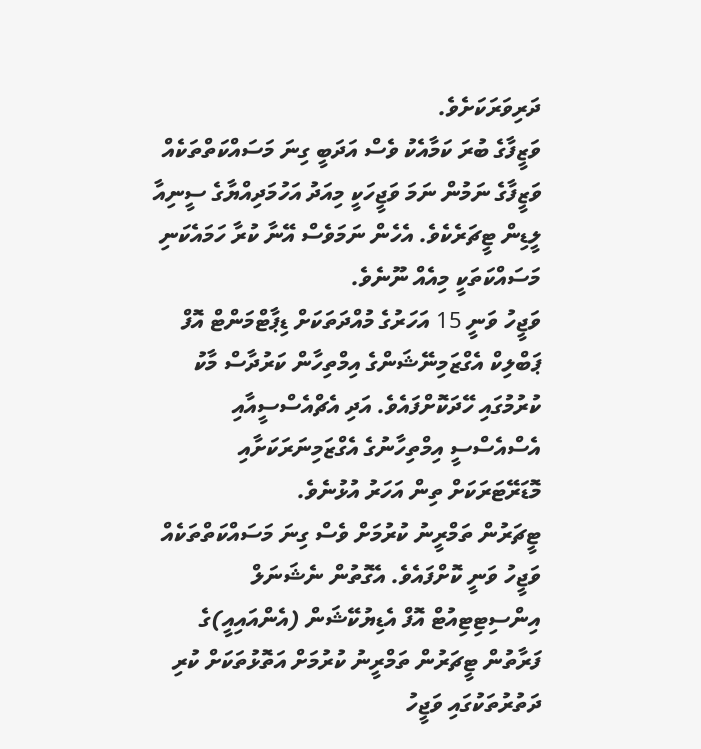ދަރިވަރަކަށެވެ.
ވަޒީފާގެ ބުރަ ކަމާއެކު ވެސް އަދަބީ ގިނަ މަސައްކަތްތަކެއް
ވަޒީފާގެ ނަމުން ނަމަ ވަޖީހަކީ މިއަދު އަހުމަދިއްޔާގެ ސީނިއާ ލީޑިން ޓީޗަރެކެވެ. އެހެން ނަމަވެސް އޭނާ ކުރާ ހަމައެކަނި މަސައްކަތަކީ މިއެއް ނޫނެވެ.
ވަޖީހު ވަނީ 15 އަހަރުގެ މުއްދަތަކަށް ޑިޕާޓްމަންޓް އޮފް ޕަބްލިކް އެގްޒަމިނޭޝަންގެ އިމްތިހާން ކަރުދާސް މާކު ކުރުމުގައި ހޭދަކޮށްފައެވެ. އަދި އެޗްއެސްސީއާއި އެސްއެސްސީ އިމްތިހާނުގެ އެގްޒަމިނަރަކަށާއި މޮޑަރޭޓަރަކަށް ތިން އަހަރު އުޅުނެވެ.
ޓީޗަރުން ތަމްރީނު ކުރުމަށް ވެސް ގިނަ މަސައްކަތްތަކެއް ވަޖީހު ވަނީ ކޮށްފައެވެ. އެގޮތުން ނެޝަނަލް އިންސިޓިޓިއުޓް އޮފް އެޑިޔުކޭޝަން (އެންއައިއީ)ގެ ފަރާތުން ޓީޗަރުން ތަމްރީނު ކުރުމަށް އަތޮޅުތަކަށް ކުރި ދަތުރުތަކުގައި ވަޖީހު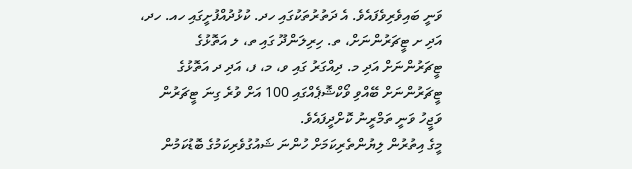ވަނީ ބައިވެރިވެފައެވެ. އެ ދަތުރުތަކުގައި ހދ. ކުޅުދުއްފުށީގައި ހއ. ހދ، އަދި ށ ޓީޗަރުންނަށް، ތ. ހިރިލަންދޫ ގައި ތ، ލ އަތޮޅުގެ ޓީޗަރުންނަށް އަދި މ. ދިއްގަރު ގައި ވ، މ، ފ، އަދި ދ އަތޮޅުގެ ޓީޗަރުންނަށް ބޭއްވި ވޯކްޝޮޕެއްގައި 100 އަށް ވުރެ ގިނަ ޓީޗަރުން ވަޖީހު ވަނީ ތަމްރީނު ކޮށްދީފައެވެ.
މީގެ އިތުރުން ލިޔުންތެރިކަމަށް ހުންނަ ޝައުގުވެރިކަމުގެ ބޮޑުކަމުން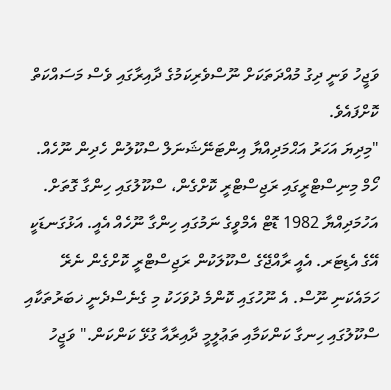ވަޖީހު ވަނީ ދިގު މުއްދަތަކަށް ނޫސްވެރިކަމުގެ ދާއިރާގައި ވެސް މަސައްކަތް ކޮށްފައެވެ.
"މިދިޔަ އަހަރު އަޙްމަދިއްޔާ އިންޓަނޭޝަނަލް ސްކޫލުން ހެދިން ނޫހެއް. ހޯމް މިނިސްޓްރީގައި ރަޖިސްޓްރީ ކޮށްގެން، ސްކޫލުގައި ހިންގާ ގޮތަށް. އަހުމަދިއްޔާ 1982 ޑޮޓް އެމްވީގެ ނަމުގައި ހިންގާ ނޫހެއް އެއީ. އަޅުގަނޑަކީ އޭގެ އެޑިޓަރ. އެއީ ރާއްޖޭގެ ސްކޫލަކުން ރަޖިސްޓްރީ ކޮށްގެން ނެރޭ ހަމައެކަނި ނޫސް. އެ ނޫހުގައި ކޮންމެ ދުވަހަކު މި ގެނެސްދެނީ ޚބަރުތަކާއި ސްކޫލުގައި ހިނގާ ކަންކަމާއި ތަޢުލީމީ ދާއިރާއާ ގުޅޭ ކަންކަން." ވަޖީހު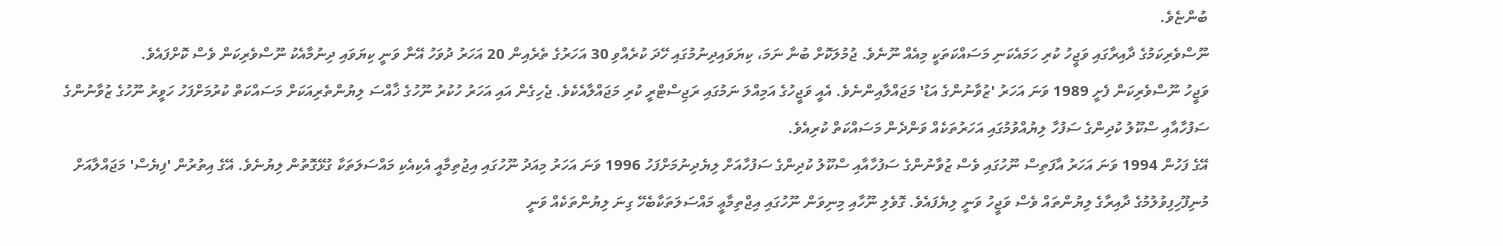ބުންޏެވެ.
ނޫސްވެރިކަމުގެ ދާއިރާގައި ވަޖީހު ކުރި ހަމައެކަނި މަސައްކަތަކީ މިއެއް ނޫނެވެ. ޖުމުލަކޮށް ބުނާ ނަމަ، ކިޔަވައިދިނުމުގައި ހޭދަ ކުރެއްވި 30 އަހަރުގެ ތެރެއިން 20 އަހަރު ދުވަހު އޭނާ ވަނީ ކިޔަވައި ދިނުމާއެކު ނޫސްވެރިކަން ވެސް ކޮށްފައެވެ.
ވަޖީހު ނޫސްވެރިކަން ފެށީ 1989 ވަނަ އަހަރު 'ޒުވާނުންގެ އަޑު' މަޖައްލާއިންނެވެ. އެއީ ވަޖީހުގެ އަމިއްލަ ނަމުގައި ރަޖިސްޓްރީ ކުރި މަޖައްލާއެކެވެ. ޖެހިގެން އައި އަހަރު ހުކުރު ނޫހުގެ ޚާއްސަ ލިޔުންތެރިއަކަށް މަސައްކަތް ކުރުމަށްފަހު ހަވީރު ނޫހުގެ ޒުވާނުންގެ ސަފުހާއާއި ސްކޫލު ކުދިންގެ ސަފުހާ ލިޔުއްވުމުގައި އަހަރުތަކެއް ވަންދެން މަސައްކަތް ކުރިއެވެ.
އޭގެ ފަހުން 1994 ވަނަ އަހަރު އާފަތިސް ނޫހުގައި ވެސް ޒުވާނުންގެ ސަފުހާއާއި ސްކޫލު ކުދިންގެ ސަފުހާއަށް ލިޔެދިނުމަށްފަހު 1996 ވަނަ އަހަރު މިއަދު ނޫހުގައި އިޖުތިމާއީ އެކިއެކި މައްސަލަތަކާ ގުޅޭގޮތުން ލިޔުނެވެ. އޭގެ އިތުރުން 'ފިޔެސް' މަޖައްލާއަށް މުނިފޫހިފިވުލުމުގެ ދާއިރާގެ ލިޔުންތައް ވެސް ވަޖީހު ވަނީ ލިޔެފައެވެ. ގޮވެލި ނޫހާއި މިނިވަން ނޫހުގައި އިޖްތިމާޢީ މައްސަލަތަކާބެހޭ ގިނަ ލިޔުންތަކެއް ވަނީ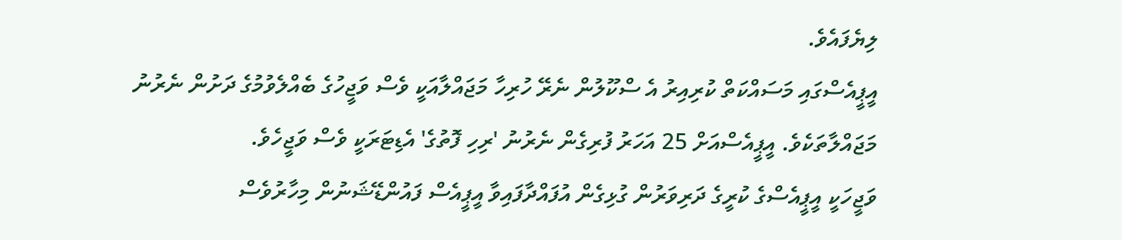ލިޔެފައެވެ.
އީޕީއެސްގައި މަސައްކަތް ކުރިއިރު އެ ސްކޫލުން ނެރޭ ހުރިހާ މަޖައްލާއަކީ ވެސް ވަޖީހުގެ ބެއްލެވުމުގެ ދަށުން ނެރުނު މަޖައްލާތަކެވެ. އީޕީއެސްއަށް 25 އަހަރު ފުރިގެން ނެރުނު 'ރިހި ފޮތުގެ' އެޑިޓަރަކީ ވެސް ވަޖީހެވެ.
ވަޖީހަކީ އީޕީއެސްގެ ކުރީގެ ދަރިވަރުން ގުޅިގެން އުފައްދާފައިވާ އީޕީއެސް ފައުންޑޭޝަނުން މިހާރުވެސް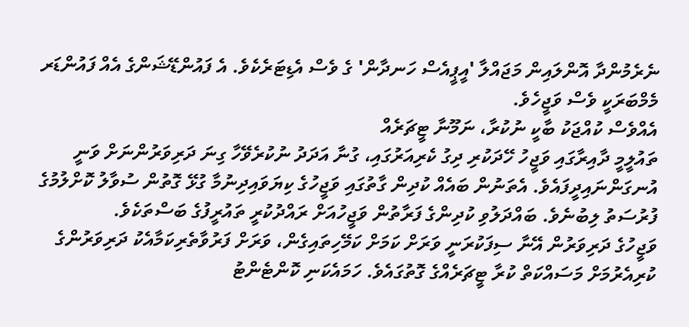ނެރެމުންދާ އޮންލައިން މަޖައްލާ 'އީޕީއެސް ހަނދާން' ގެ ވެސް އެޑިޓަރެކެވެ. އެ ފައުންޑޭޝަންގެ އެއް ފައުންޑަރ މެމްބަރަކީ ވެސް ވަޖީހެވެ.
އެއްވެސް ކުއްޖަކު ބާކީ ނުކުރާ، ނަމޫނާ ޓީޗަރެއް
ތައުލީމީ ދާއިރާގައި ވަޖީހު ހޭދަކުރި ދިގު ކެރިއަރުގައި، ގުނާ އަދަދު ނުކުރެވޭހާ ގިނަ ދަރިވަރުންނަށް ވަނީ އުނގަންނައިދީފައެވެ. އެތަނުން ބައެއް ކުދިން ގާތުގައި ވަޖީހުގެ ކިޔަވައިދިނުމާ ގުޅޭ ގޮތުން ސުވާލު ކޮށްލުމުގެ ފުރުސަތު ލިބުނެވެ. ބައްދަލުވި ކުދިންގެ ފަރާތުން ވަޖީހުއަށް ރައްދުކުރީ ތައުރީފުގެ ބަސްތަކެވެ.
ވަޖީހުގެ ދަރިވަރުން އޭނާ ސިފަކުރަނީ ވަރަށް ކަމަށް ކަމޭހިތައިގެން، ވަރަށް ފަރުވާތެރިކަމާއެކު ދަރިވަރުންގެ ކުރިއެރުމަށް މަސައްކަތް ކުރާ ޓީޗަރެއްގެ ގޮތުގައެވެ. ހަމައެކަނި ކޮންޓެންޓު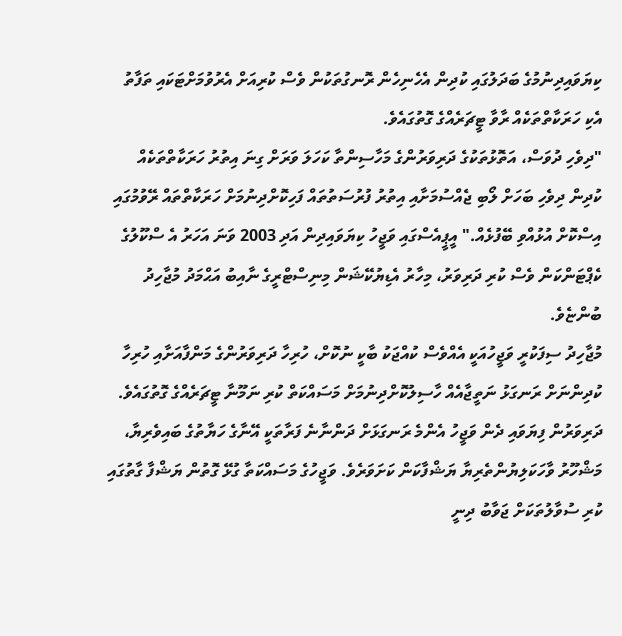ކިޔަވައިދިނުމުގެ ބަދަލުގައި ކުދިން އެހެނިހެން ރޮނގުތަކުން ވެސް ކުރިއަށް އެރުވުމަށްޓަކައި ތަފާތު އެކި ހަރަކާތްތަކެއް ރާވާ ޓީޗަރެއްގެ ގޮތުގައެވެ.
"ދިވެހި ދުވަސް، އަތޮޅުތަކުގެ ދަރިވަރުންގެ މަހާސިންތާ ކަހަލަ ވަރަށް ގިނަ އިތުރު ހަރަކާތްތަކެއް ކުދިން ދިވެހި ބަހަށް ލޯބި ޖެއްސުމަށާއި އިތުރު ފުރުސަތުތައް ފަހިކޮށްދިނުމަށް ހަރަކާތްތައް ރޭވުމުގައި އިސްކޮށް އުޅުއްވި ބޭފުޅެއް." އީޕީއެސްގައި ވަޖީހު ކިޔަވައިދިން އަދި 2003 ވަނަ އަހަރު އެ ސްކޫލުގެ ކެޕްޓަންކަން ވެސް ކުރި ދަރިވަރު، މިހާރު އެޑިޔުކޭޝަން މިނިސްޓްރީގެ ނާއިބު އަޙްމަދު މުޖާހިދު ބުންޏެވެ.
މުޖާހިދު ސިފަކުރީ ވަޖީހުއަކީ އެއްވެސް ކުއްޖަކު ބާކީ ނުކޮށް، ހުރިހާ ދަރިވަރުންގެ މަންފާއަށާއި ހުރިހާ ކުދިންނަށް ރަނގަޅު ނަތީޖާއެއް ހާސިލުކޮށްދިނުމަށް މަސައްކަތް ކުރި ނަމޫނާ ޓީޗަރެއްގެ ގޮތުގައެވެ.
ދަރިވަރުން ފިޔަވައި ދެން ވަޖީހު އެންމެ ރަނގަޅަށް ދަންނާނެ ފަރާތަކީ އޭނާގެ ހަޔާތުގެ ބައިވެރިޔާ، މަޝްހޫރު ވާހަކަލިޔުންތެރިޔާ ޔަޝްފާކަން ކަށަވަރެވެ. ވަޖީހުގެ މަސައްކަތާ ގުޅޭ ގޮތުން ޔަޝްފާ ގާތުގައި ކުރި ސުވާލުތަކަށް ޖަވާބު ދިނީ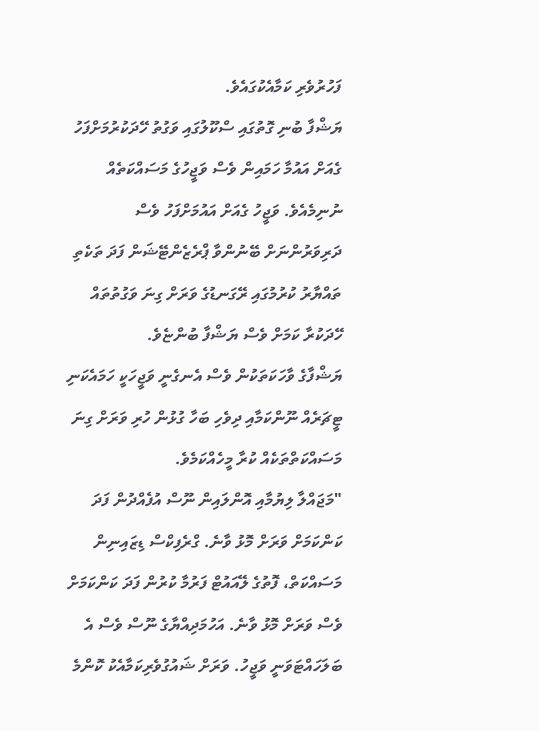ފަހުރުވެރި ކަމާއެކުގައެވެ.
ޔަޝްފާ ބުނި ގޮތުގައި ސްކޫލުގައި ވަގުތު ހޭދަކުރުމަށްފަހު ގެއަށް އައުމާ ހަމައިން ވެސް ވަޖީހުގެ މަސައްކަތެއް ނުނިމެއެވެ. ވަޖީހު ގެއަށް އައުމަށްފަހު ވެސް ދަރިވަރުންނަށް ބޭނުންވާ ޕްރެޒެންޓޭޝަން ފަދަ ތަކެތި ތައްޔާރު ކުރުމުގައި ރޭގަނޑުގެ ވަރަށް ގިނަ ވަގުތުތައް ހޭދަކުރާ ކަމަށް ވެސް ޔަޝްފާ ބުންޏެވެ.
ޔަޝްފާގެ ވާހަކަތަކުން ވެސް އެނގެނީ ވަޖީހަކީ ހަމައެކަނި ޓީޗަރެއް ނޫންކަމާއި ދިވެހި ބަހާ ގުޅުން ހުރި ވަރަށް ގިނަ މަސައްކަތްތަކެއް ކުރާ މީހެއްކަމެވެ.
"މަޖައްލާ ލިޔުމާއި އޮންލައިން ނޫސް އުފެއްދުން ފަދަ ކަންކަމަށް ވަރަށް މޮޅު ވާނެ. ގްރެފިކްސް ޑިޒައިނިން މަސައްކަތް، ފޮތުގެ ލޭއައުޓް ފަރުމާ ކުރުން ފަދަ ކަންކަމަށް ވެސް ވަރަށް މޮޅު ވާނެ. އަހުމަދިއްޔާގެ ނޫސް ވެސް އެ ބަލަހައްޓަވަނީ ވަޖީހު. ވަރަށް ޝައުގުވެރިކަމާއެކު ކޮންމެ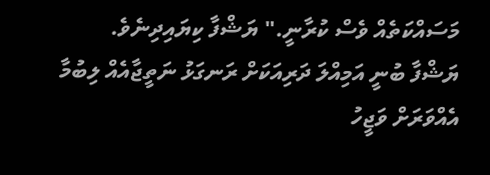މަސައްކަތެއް ވެސް ކުރާނީ." ޔަޝްފާ ކިޔައިދިނެވެ.
ޔަޝްފާ ބުނީ އަމިއްލަ ދަރިއަކަށް ރަނގަޅު ނަތީޖާއެއް ލިބުމާ އެއްވަރަށް ވަޖީހު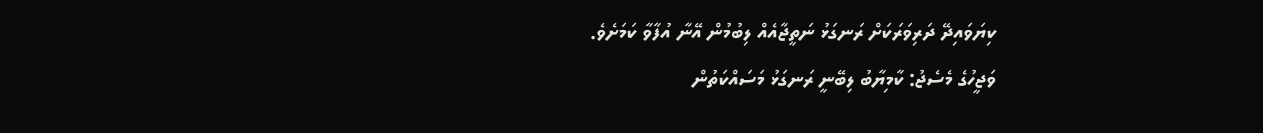ކިޔަވައިދޭ ދަރިވަރަކަށް ރަނގަޅު ނަތީޖާއެއް ލިބުމުން އޭނާ އުފާވާ ކަމަށެވެ.
ވަޖީހުގެ މެސެޖު: ކާމިޔާބު ލިބޭނީ ރަނގަޅު މަސައްކަތުން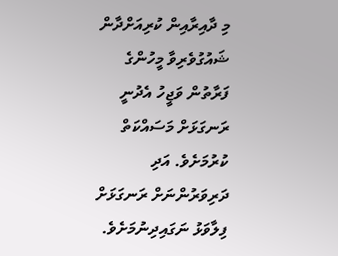މި ދާއިރާއިން ކުރިއަށްދާން ޝައުގުވެރިވާ މީހުންގެ ފަރާތުން ވަޖީހު އެދުނީ ރަނގަޅަށް މަސައްކަތް ކުރުމަށެވެ. އަދި ދަރިވަރުންނަށް ރަނގަޅަށް ފިލާވަޅު ނަގައިދިނުމަށެވެ.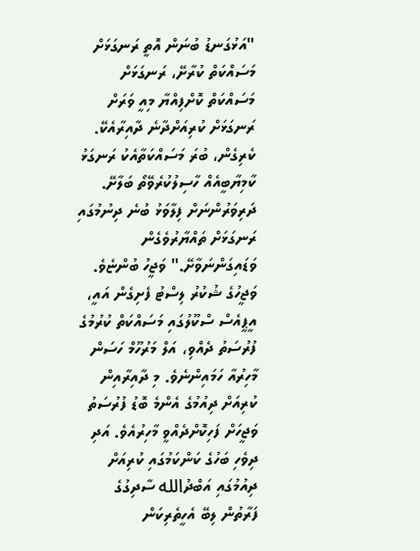"އަޅުގަނޑު ބުނަން އޮތީ ރަނގަޅަށް މަސައްކަތް ކުރާށޭ، ރަނގަޅަށް މަސައްކަތް ކޮށްފިއްޔާ މިއީ ވަރަށް ރަނގަޅަށް ކުރިއަށްދާނެ ދާއިރާއެކޭ. ކެރިގެން، ބުރަ މަސައްކަތާއެކު ރަނގަޅު ކާމިޔާބީއެއް ހާސިލުކުރެވޭތޯ ބަލާށޭ. ދަރިވަރުންނަށް ފިލާވަޅު ބުނެ ދިނުމުގައި ރަނގަޅަށް ތައްޔާރުވެގެން ވަޑައިގަންނަވާށޭ." ވަޖީހު ބުންޏެވެ.
ވަޖީހުގެ ޝުކުރު ލިސްޓު ފެށިގެން އައީ، އީޕީއެސް ސްކޫލުގައި މަސައްކަތް ކުރުމުގެ ފުރުސަތު ދެއްވި، އަލް މަރުހޫމް ހަސަން މާހިރުއާ ހަމައިންނެވެ. މި ދާއިރާއިން ކުރިއަށް ދިއުމުގެ އެންމެ ބޮޑު ފުރުސަތު ވަޖީހަށް ފަހިކޮށްދެއްވީ މާހިރުއެވެ. އަދި ދިވެހި ބަހުގެ ކަންކަމުގައި ކުރިއަށް ދިއުމުގައި އަބްދުالله ސާދިގުގެ ފަރާތުން ލިބޭ އެހީތެރިކަން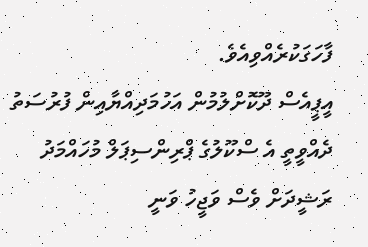ފާހަގަކުރެއްވިއެވެ.
އީޕީއެސް ދޫކޮށްލުމުން އަހުމަދިއްޔާއިން ފުރުސަތު ދެއްވީތީ އެ ސްކޫލުގެ ޕްރިންސިޕަލް މުހައްމަދު ރަޝީދަށް ވެސް ވަޖީހު ވަނީ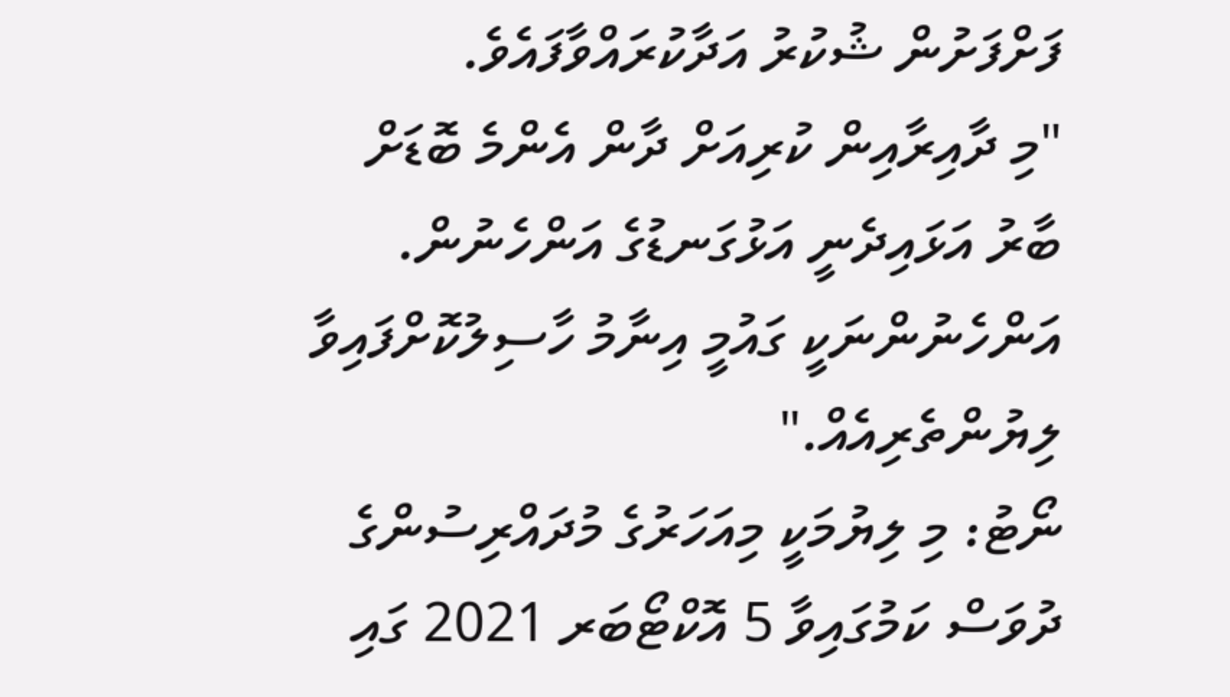ފަށްފަށުން ޝުކުރު އަދާކުރައްވާފައެވެ.
"މި ދާއިރާއިން ކުރިއަށް ދާން އެންމެ ބޮޑަށް ބާރު އަޅައިދެނީ އަޅުގަނޑުގެ އަންހެނުން. އަންހެނުންނަކީ ގައުމީ އިނާމު ހާސިލުކޮށްފައިވާ ލިޔުންތެރިއެއް."
ނޯޓު: މި ލިޔުމަކީ މިއަހަރުގެ މުދައްރިސުންގެ ދުވަސް ކަމުގައިވާ 5 އޮކްޓޯބަރ 2021 ގައި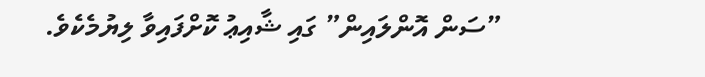”ސަން އޮންލައިން” ގައި ޝާއިޢު ކޮށްފައިވާ ލިޔުމެކެވެ.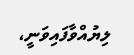ލިޔުއްވާފައިވަނީ،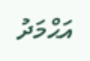އަޙްމަދު